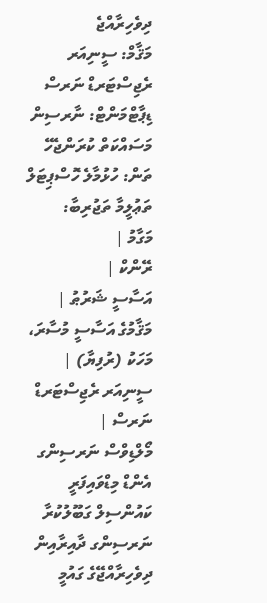ދިވެހިރާއްޖެ
މަޤާމް: ސީނިއަރ ރެޖިސްޓަރޑް ނަރސް
ޑިޕާޓްމަންޓް: ނާރސިން
މަސައްކަތް ކުރަންޖެހޭ ތަން: ހުޅުމާލެ ހޮސްޕިޓަލް
ތަޢުލީމާ ތަޖުރިބާ:
މަގާމު |
ރޭންކް |
އަސާސީ ޝަރުޠު |
މަޤާމުގެ އަސާސީ މުސާރަ، މަހަކު (ރުފިޔާ) |
ސީނިއަރ ރެޖިސްޓަރޑް ނަރސް |
މޯލްޑިވްސް ނަރސިންގ އެންޑް މިޑްވައިފަރީ ކައުންސިލް ގަބޫލުކުރާ ނަރސިންގ ދާއިރާއިން ދިވެހިރާއްޖޭގެ ގައުމީ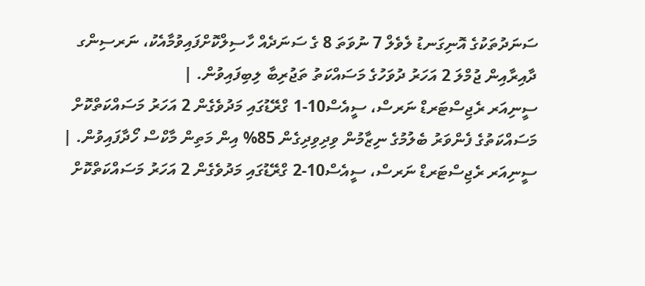ސަނަދުތަކުގެ އޮނިގަނޑު ލެވެލް 7 ނުވަތަ 8 ގެ ސަނަދެއް ހާސިލްކޮށްފައިވުމާއެކު، ނަރސިންގ ދާއިރާއިން ޖުމްލަ 2 އަހަރު ދުވަހުގެ މަސައްކަތު ތަޖުރިބާ ލިބިފައިވުން. |
ސީނިއަރ ރެޖިސްޓަރޑް ނަރސް، ސީއެސް10-1 ގްރޭޑުގައި މަދުވެގެން 2 އަހަރު މަސައްކަތްކޮށް މަސައްކަތުގެ ފެންވަރު ބެލުމުގެ ނިޒާމުން ވިދިވިދިގެން 85% އިން މަތިން މާކްސް ހޯދާފައިވުން. |
ސީނިއަރ ރެޖިސްޓަރޑް ނަރސް، ސީއެސް10-2 ގްރޭޑުގައި މަދުވެގެން 2 އަހަރު މަސައްކަތްކޮށް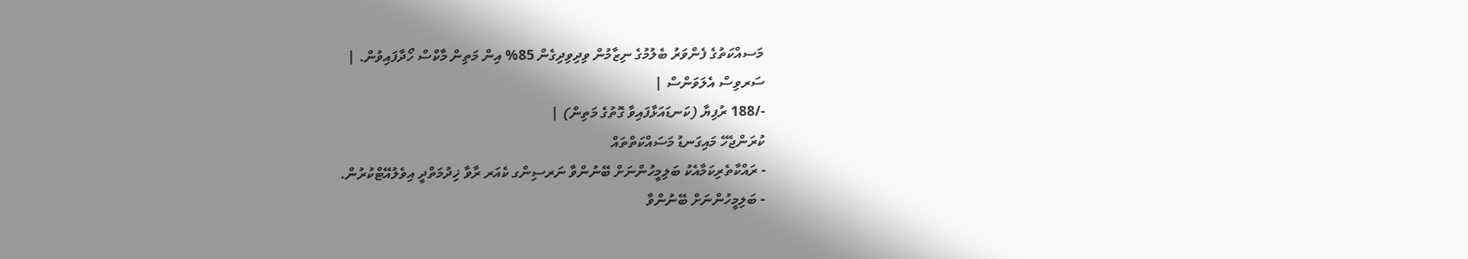މަސއްކަތުގެ ފެންވަރު ބެލުމުގެ ނިޒާމުން ވިދިވިދިގެން 85% އިން މަތިން މާކްސް ހޯދާފައިވުން. |
ސަރވިސް އެލަވަންސް |
-/188 ރުފިޔާ (ކަނޑައަޅާފައިވާ ގޮތުގެ މަތިން) |
ކުރަންޖެހޭ މައިގަނޑު މަސައްކަތްތައް
- ރައްކާތެރިކަމާއެކު ބަލިމީހުންނަށް ބޭނުންވާ ނަރސިންގ ކެއަރ ރާވާ ޚިދުމަތްދީ އިވެލުއޭޓްކުރުން.
- ބަލިމީހުންނަށް ބޭނުންވާ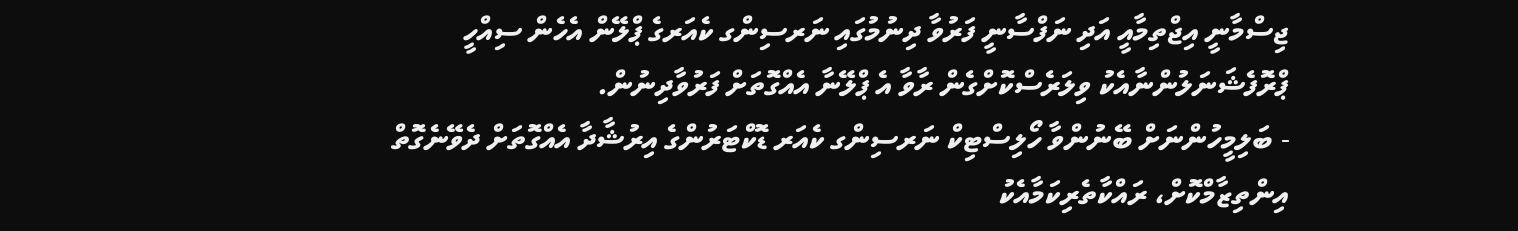ޖިސްމާނީ އިޖްތިމާއީ އަދި ނަފްސާނީ ފަރުވާ ދިނުމުގައި ނަރސިންގ ކެއަރގެ ޕްލޭން އެހެން ސިއްހީ ޕްރޮފެޝަނަލުންނާއެކު ވިލަރެސްކޮށްގެން ރާވާ އެ ޕްލޭނާ އެއްގޮތަށް ފަރުވާދިނުން.
- ބަލިމީހުންނަށް ބޭނުންވާ ހޯލިސްޓިކް ނަރސިންގ ކެއަރ ޑޮކްޓަރުންގެ އިރުޝާދާ އެއްގޮތަށް ދެވޭނެގޮތް އިންތިޒާމްކޮށް، ރައްކާތެރިކަމާއެކު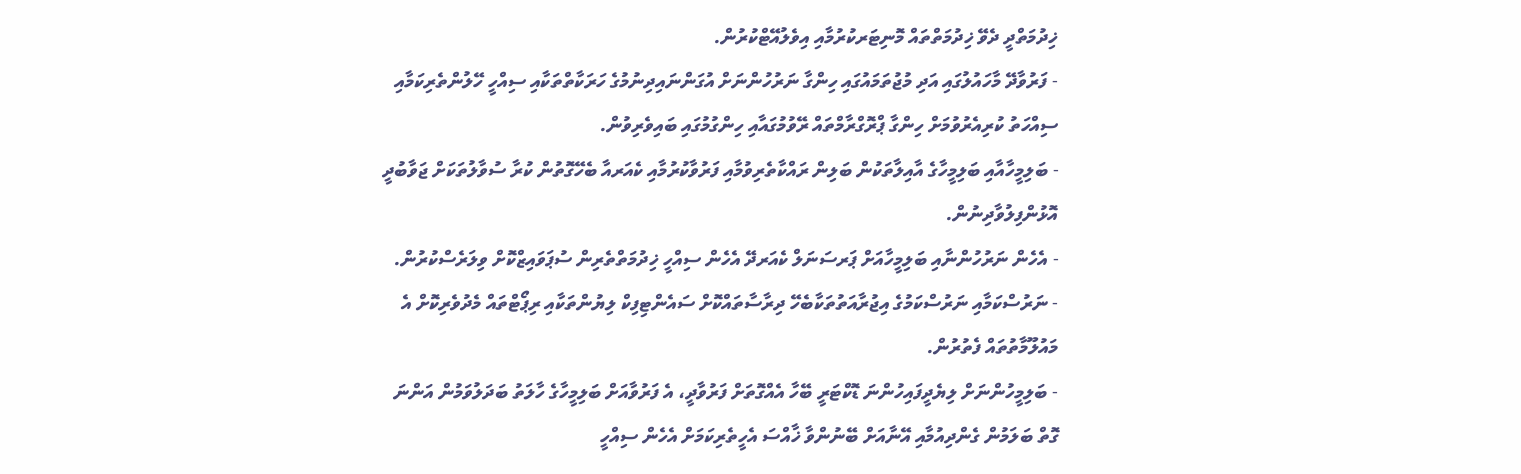ޚިދުމަތްދީ ދެވޭ ޚިދުމަތްތައް މޮނިޓަރކުރުމާއި އިވެލުއޭޓްކުރުން.
- ފަރުވާދޭ މާހައުލުގައި އަދި މުޖުތަމައުގައި ހިންގާ ނަރުހުންނަށް އުގަންނައިދިނުމުގެ ހަރަކާތްތަކާއި ސިއްހީ ހޭލުންތެރިކަމާއި ސިއްހަތު ކުރިއެރުވުމަށް ހިންގާ ޕްރޮގްރާމްތައް ރޭވުމުގައާއި ހިންގުމުގައި ބައިވެރިވުން.
- ބަލިމީހާއާއި ބަލިމީހާގެ އާއިލާތަކުން ބަލިން ރައްކާތެރިވުމާއި ފަރުވާކުރުމާއި ކެއަރއާ ބެހޭގޮތުން ކުރާ ސުވާލުތަކަށް ޖަވާބުދީ އޮޅުންފިލުވާދިނުން.
- އެހެން ނަރުހުންނާއި ބަލިމީހާއަށް ޕަރސަނަލް ކެއަރދޭ އެހެން ސިއްހީ ޚިދުމަތްތެރިން ސުޕަވައިޒްކޮށް ވިލަރެސްކުރުން.
- ނަރުސްކަމާއި ނަރުސްކަމުގެ އިޖުރާއަތުތަކާބެހޭ ދިރާސާތައްކޮށް ސައެންޓިފިކް ލިޔުންތަކާއި ރިޕޯޓްތައް މެދުވެރިކޮށް އެ މައުލޫމާތުތައް ފެތުރުން.
- ބަލިމީހުންނަށް ލިޔެދީފައިހުންނަ ޑޮކްޓަރީ ބޭހާ އެއްގޮތަށް ފަރުވާދީ، އެ ފަރުވާއަށް ބަލިމީހާގެ ހާލަތު ބަދަލުވަމުން އަންނަ ގޮތް ބަލަމުން ގެންދިއުމާއި އޭނާއަށް ބޭނުންވާ ޚާއްސަ އެހީތެރިކަމަށް އެހެން ސިއްހީ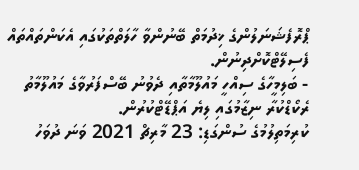ޕްރޮފެޝަނަލުންގެ ޚިދުމަތް ބޭނުންވާ ހާލަތްތަކުގައި އެކަންތައްތައް ފެސިލޭޓްކޮށްދިނުން.
- ބަލިމީހާގެ ސިއްހީ މައުލޫމާތާއި ދެވުނު ބޭސްފަރުވާގެ މައުލޫމާތު ރެކޯޑްކުރާ ނިޒާމުގައި ލިޔެ އަޕްޑޭޓްކުރުން.
ކުރިމަތިލުމުގެ ސުންގަޑި: 23 މާރިޗް 2021 ވަނަ ދުވަހު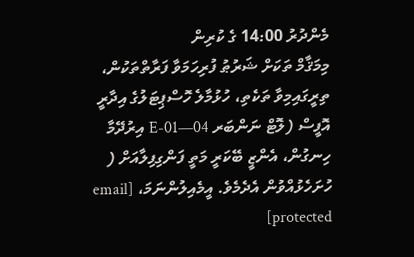މެންދުރު 14:00 ގެ ކުރިން
މިމަޤާމް ތަކަށް ޝަރުޠު ފުރިހަމަވާ ފަރާތްތަކުން، ތިރީގައިމިވާ ތަކެތި، ހުޅުމާލެ ހޮސްޕިޓަލުގެ އިދާރީ އޮފީސް (ލޮޓް ނަންބަރ E-01—04 އިރުދޭމާ ހިނގުން، އެންޒީ ބޭކަރީ މަތީ ފަންގިފިލާއަށް ( ހުށަހެޅުއްވުން އެދެމެވެ. އީމެއިލުންނަމަ، [email protected]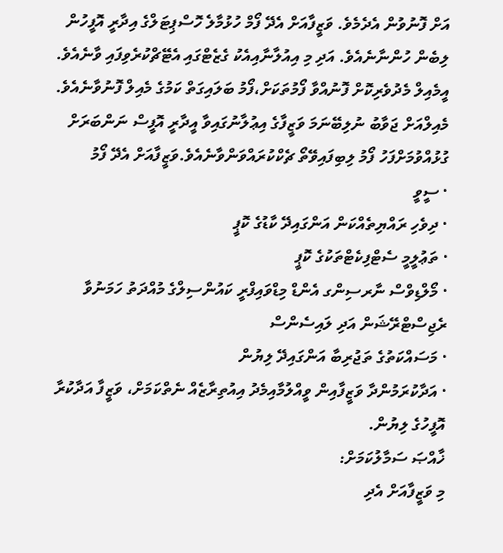އަށް ފޮނުވުން އެދެމެވެ. ވަޒީފާއަށް އެދޭ ފޯމް ހުޅުމާލެ ހޮސްޕިޓަލްގެ އިދާރީ އޮފީހުން ލިބެން ހުންނާނެއެވެ. އަދި މި އިއުލާނާއިއެކު ގެޒެޓްގައި އެޓޭޗްކުރެވިފައި ވާނެއެވެ. އީމެއިލް މެދުވެރިކޮށް ފޮނުއްވާ ފޯމުތަކަށް،ފޯމު ބަލައިގަތް ކަމުގެ މެއިލް ފޮނުވާނެއެވެ. މެއިލްއަށް ޖަވާބު ނުލިބޭނަމަ ވަޒީފާގެ އިޢުލާނުގައިވާ އީދާރީ އޮފީސް ނަންބަރަށް ގުޅުއްވުމަށްފަހު ފޯމު ލިބިފައިވޭތޯ ޗެކްކުރައްވަންވާނެއެވެ.ވަޒީފާއަށް އެދޭ ފޯމު
· ސީވީ
· ދިވެހި ރައްޔިތެއްކަން އަންގައިދޭ ކާޑުގެ ކޮޕީ
· ތަޢުލީމީ ސެޓްފިކެޓްތަކުގެ ކޮޕީ
· މޯލްޑިވްސް ނާރސިންގ އެންޑް މިޑްވައިފްރީ ކައުންސިލްގެ މުއްދަތު ހަމަނުވާ ރެޖިސްޓްރޭޝަން އަދި ލައިސެންސް
· މަސައްކަތުގެ ތަޖުރިބާ އަންގައިދޭ ލިޔުން
· އަދާކުރަމުންދާ ވަޒީފާއިން ވީއްލުމާއިމެދު އިއުތިރާޒެއް ނެތްކަމަށް، ވަޒީފާ އަދާކުރާ އޮފީހުގެ ލިޔުން.
ޚާއްޞަ ސަމާލުކަމަށް:
މި ވަޒީފާއަށް އެދި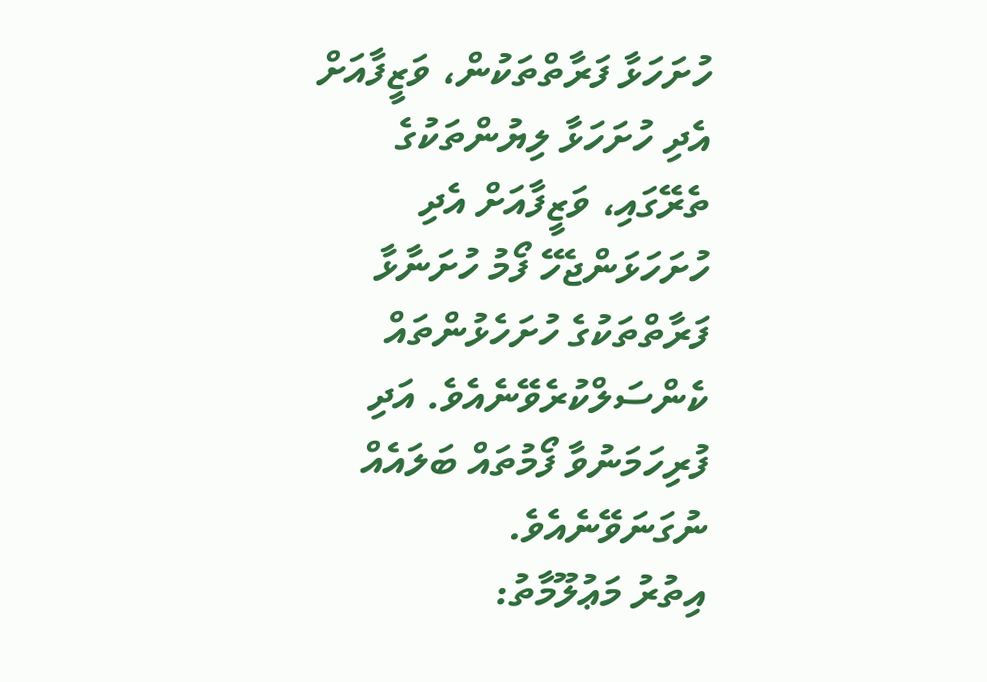ހުށަހަޅާ ފަރާތްތަކުން، ވަޒީފާއަށް އެދި ހުށަހަޅާ ލިޔުންތަކުގެ ތެރޭގައި، ވަޒީފާއަށް އެދި ހުށަހަޅަންޖެހޭ ފޯމު ހުށަނާޅާ ފަރާތްތަކުގެ ހުށަހެޅުންތައް ކެންސަލްކުރެވޭނެއެވެ. އަދި ފުރިހަމަނުވާ ފޯމުތައް ބަލައެއް ނުގަނަވޭނެއެވެ.
އިތުރު މަޢުލޫމާތު: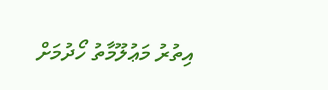އިތުރު މަޢުލޫމާތު ހޯދުމަށް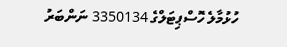ހުޅުމާލެ ހޮސްޕިޓަލްގެ 3350134 ނަންބަރު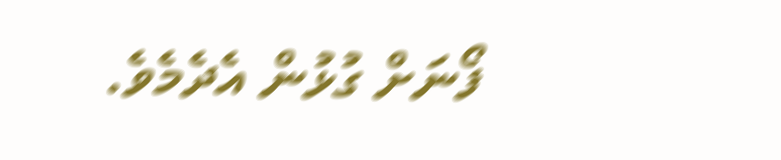ފޯނަށް ގުޅުން އެދެމެވެ.